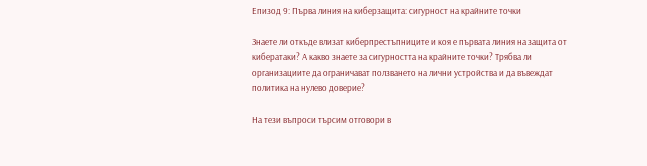Епизод 9: Първа линия на киберзащита: сигурност на крайните точки

Знаете ли откъде влизат киберпрестъпниците и коя е първата линия на защита от кибератаки? А какво знаете за сигурността на крайните точки? Трябва ли организациите да ограничават ползването на лични устройства и да въвеждат политика на нулево доверие?

На тези въпроси търсим отговори в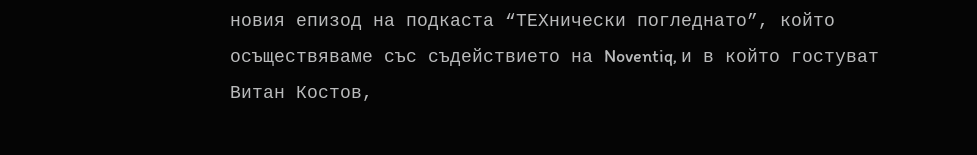новия епизод на подкаста “ТЕХнически погледнато”, който осъществяваме със съдействието на Noventiq, и в който гостуват Витан Костов,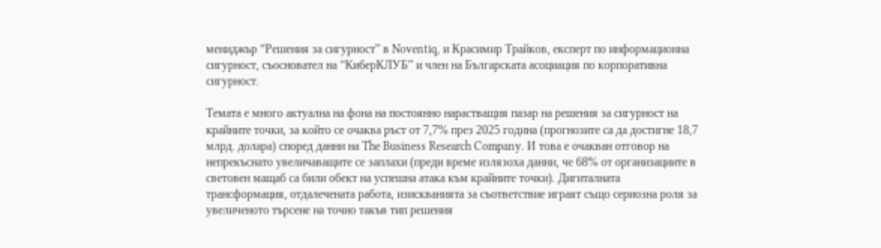мениджър “Решения за сигурност” в Noventiq, и Красимир Трайков, експерт по информационна сигурност, съосновател на “КиберКЛУБ” и член на Българската асоциация по корпоративна сигурност.

Темата е много актуална на фона на постоянно нарастващия пазар на решения за сигурност на крайните точки, за който се очаква ръст от 7,7% през 2025 година (прогнозите са да достигне 18,7 млрд. долара) според данни на The Business Research Company. И това е очакван отговор на непрекъснато увеличаващите се заплахи (преди време излязоха данни, че 68% от организациите в световен мащаб са били обект на успешна атака към крайните точки). Дигиталната трансформация, отдалечената работа, изискванията за съответствие играят също сериозна роля за увеличеното търсене на точно такъв тип решения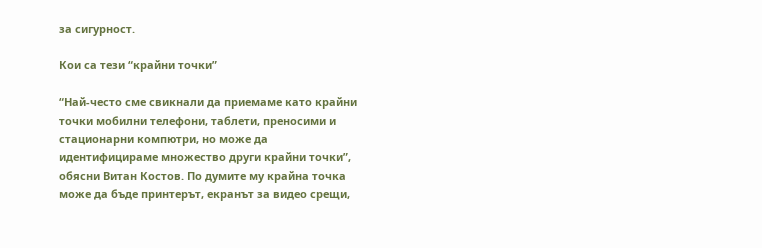за сигурност.

Кои са тези “крайни точки”

“Най-често сме свикнали да приемаме като крайни точки мобилни телефони, таблети, преносими и стационарни компютри, но може да идентифицираме множество други крайни точки”, обясни Витан Костов. По думите му крайна точка може да бъде принтерът, екранът за видео срещи,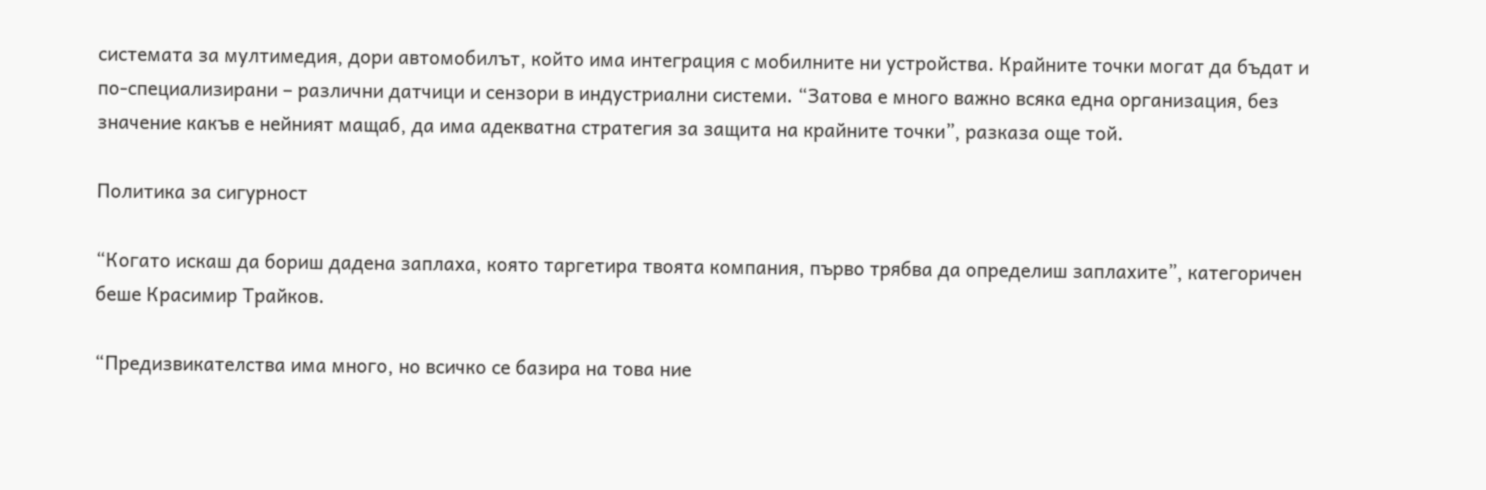системата за мултимедия, дори автомобилът, който има интеграция с мобилните ни устройства. Крайните точки могат да бъдат и по-специализирани – различни датчици и сензори в индустриални системи. “Затова е много важно всяка една организация, без значение какъв е нейният мащаб, да има адекватна стратегия за защита на крайните точки”, разказа още той.

Политика за сигурност

“Когато искаш да бориш дадена заплаха, която таргетира твоята компания, първо трябва да определиш заплахите”, категоричен беше Красимир Трайков.

“Предизвикателства има много, но всичко се базира на това ние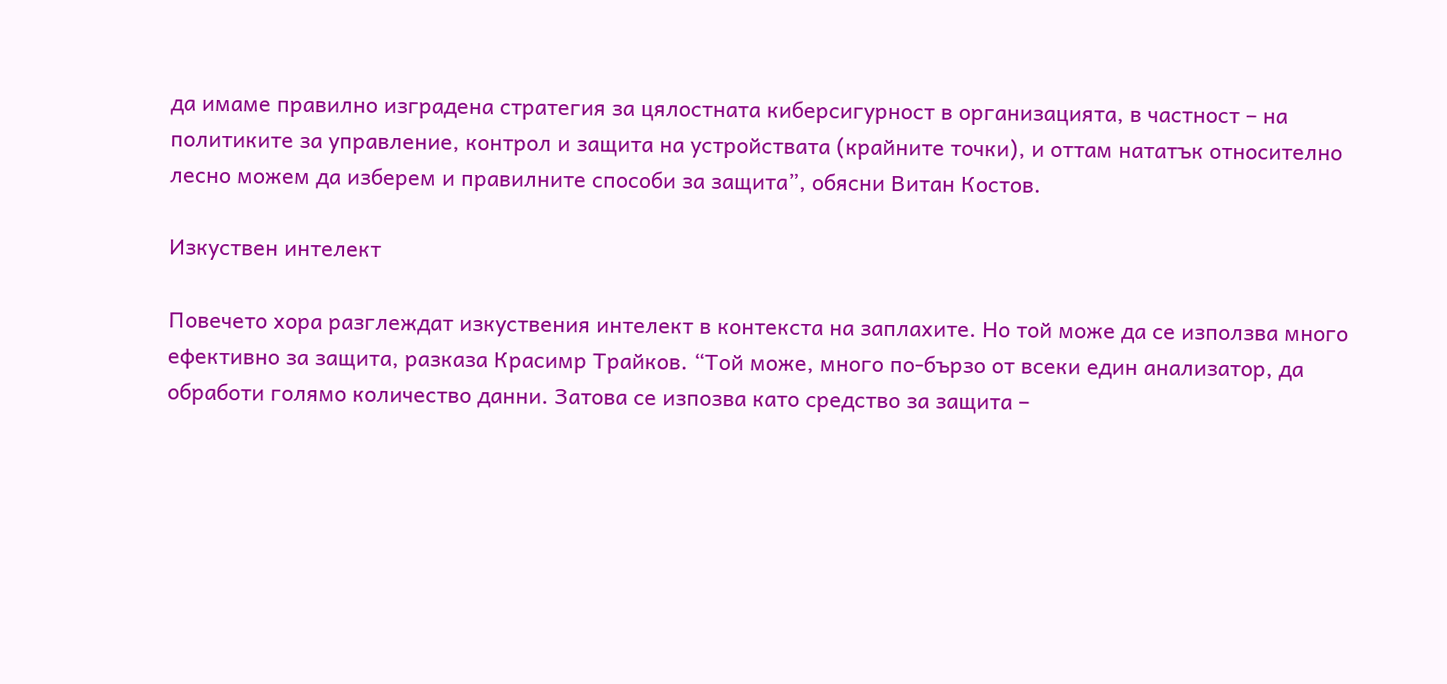да имаме правилно изградена стратегия за цялостната киберсигурност в организацията, в частност – на политиките за управление, контрол и защита на устройствата (крайните точки), и оттам нататък относително лесно можем да изберем и правилните способи за защита”, обясни Витан Костов.

Изкуствен интелект

Повечето хора разглеждат изкуствения интелект в контекста на заплахите. Но той може да се използва много ефективно за защита, разказа Красимр Трайков. “Той може, много по-бързо от всеки един анализатор, да обработи голямо количество данни. Затова се изпозва като средство за защита –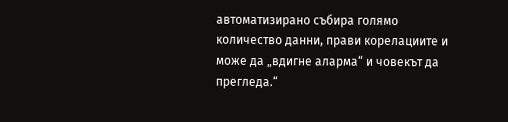автоматизирано събира голямо количество данни, прави корелациите и може да „вдигне аларма“ и човекът да прегледа.“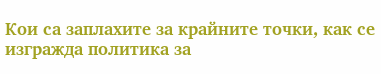Кои са заплахите за крайните точки, как се изгражда политика за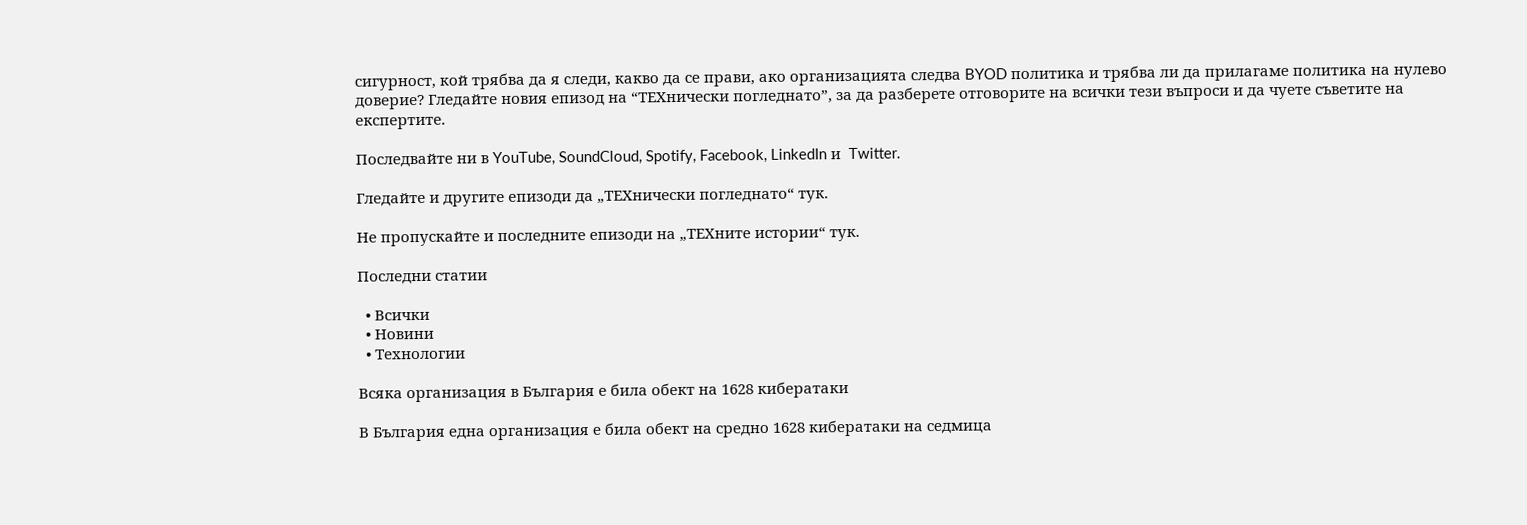сигурност, кой трябва да я следи, какво да се прави, ако организацията следва BYOD политика и трябва ли да прилагаме политика на нулево доверие? Гледайте новия епизод на “ТЕХнически погледнато”, за да разберете отговорите на всички тези въпроси и да чуете съветите на експертите.

Последвайте ни в YouTube, SoundCloud, Spotify, Facebook, LinkedIn и  Twitter.

Гледайте и другите епизоди да „ТЕХнически погледнато“ тук.

Не пропускайте и последните епизоди на „ТЕХните истории“ тук.

Последни статии

  • Всички
  • Новини
  • Технологии

Всяка организация в България е била обект на 1628 кибератаки

В България една организация е била обект на средно 1628 кибератаки на седмица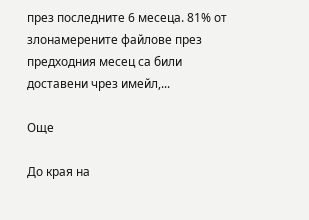през последните 6 месеца. 81% от злонамерените файлове през предходния месец са били доставени чрез имейл,...

Още

До края на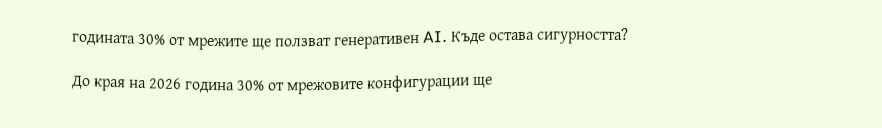годината 30% от мрежите ще ползват генеративен AI. Къде остава сигурността?

До края на 2026 година 30% от мрежовите конфигурации ще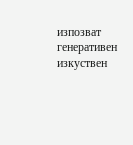изпозват генеративен изкуствен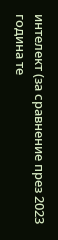интелект (за сравнение през 2023 година те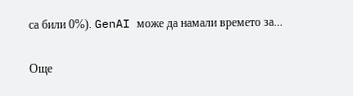са били 0%). GenAI може да намали времето за...

Още